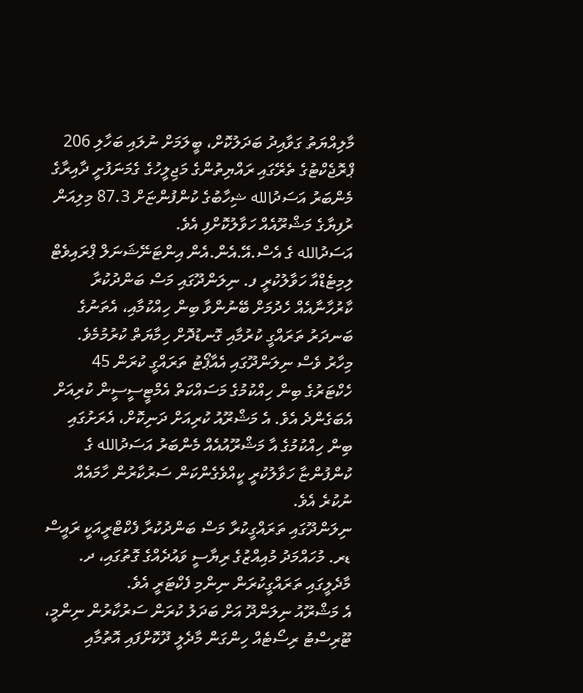މާލިއްޔަތު ގަވާއިދު ބަދަލުކޮށް، ބީލަމަށް ނުލައި ބަހާލި 206 ޕްރޮޖެކްޓުގެ ތެރޭގައި ރައްޔިތުންގެ މަޖިލީހުގެ ގެމަނަފުށީ ދާއިރާގެ މެންބަރު އަސަދުالله ޝިހާބުގެ ކުންފުންޏަށް 87.3 މިލިއަން ރުފިޔާގެ މަޝްރޫއެއް ހަވާލުކޮށްފި އެވެ.
އަސަދުالله ގެ އެސް.އޭ.އެން.އެން އިންޓަނޭޝަނަލް ޕްރައިވެޓް ލިމިޓެޑްއާ ހަވާލުކުރީ ފ. ނިލަންދޫގައި މަސް ބަންދުކުރާ ކާރުހާނާއެއް ހެދުމަށް ބޭނުންވާ ބިން ހިއްކުމާއި، އެތަނުގެ ބަނދަރު ތަރައްގީ ކުރުމާއި ގޮނޑުދޮށް ހިމާޔަތް ކުރުމުމެވެ.
މިހާރު ވެސް ނިލަންދޫގައި އެއާޕޯޓު ތަރައްގީ ކުރަން 45 ހެކްޓަރުގެ ބިން ހިއްކުމުގެ މަސައްކަތް އެމްޓީސީސީން ކުރިއަށް އެބަގެންދެ އެވެ. އެ މަޝްރޫއު ކުރިއަށް ދަނިކޮށް، އެރަށުގައި ބިން ހިއްކުމުގެ އާ މަޝްރޫއުއެއް މެންބަރު އަސަދުالله ގެ ކުންފުންޏާ ހަވާލުކުރީ ކީއްވެގެންކަން ސަރުކާރުން ހާމައެއް ނުކުރެ އެވެ.
ނިލަންދޫގައި ތަރައްގީކުރާ މަސް ބަންދުކުރާ ފެކްޓްރީއަކީ ރައީސް ޑރ. މުހައްމަދު މުއިއްޒުގެ ރިޔާސީ ވައުދެއްގެ ގޮތުގައި، ދ. މާދެލީގައި ތަރައްގީކުރަން ނިންމި ފެކްޓަރީ އެވެ.
އެ މަޝްރޫއު ނިލަންދޫ އަށް ބަދަލު ކުރަން ސަރުކާރުން ނިންމީ، ޓޫރިސްޓު ރިސޯޓެއް ހިންގަން މާދެލީ ދޫކޮށްފައި އޮތުމާއި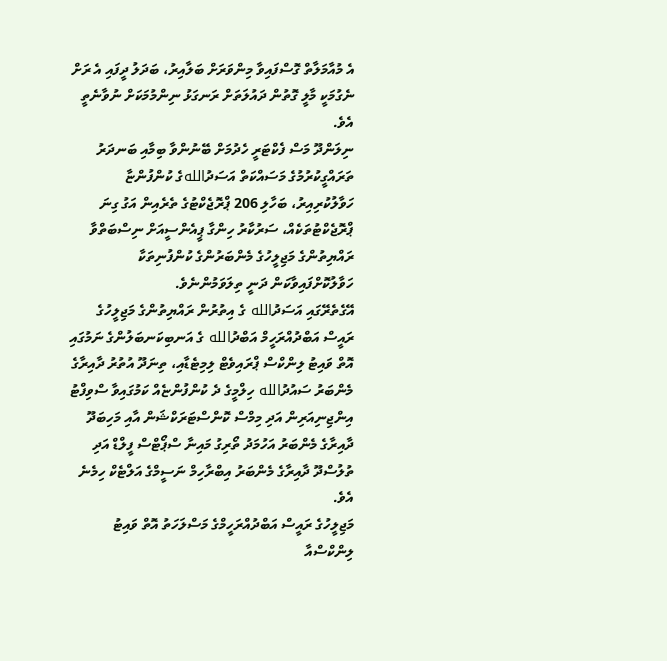އެ މުއާމަލާތް ގޮސްފައިވާ މިންވަރަށް ބަލާއިރު، ބަދަލު ދީފައި އެ ރަށް ނެގުމަކީ މާލީ ގޮތުން ދައުލަތަށް ރަނގަޅު ނިންމުމަކަށް ނުވާނެތީ އެވެ.
ނިލަންދޫ މަސް ފެކްޓަރީ ހެދުމަށް ބޭނުންވާ ބިމާއި ބަނދަރު ތަރައްގީކުރުމުގެ މަސައްކަތް އަސަދުاللهގެ ކުންފުންޏާ ހަވާލުކުރިއިރު، ބަހާލި 206 ޕްރޮޖެކްޓުގެ ތެރެއިން އަގު ގިނަ ޕްރޮޖެކްޓުތަކެއް، ސަރުކާރު ހިންގާ ޕީއެންސީއަށް ނިސްބަތްވާ ރައްޔިތުންގެ މަޖިލީހުގެ މެންބަރުންގެ ކުންފުނިތަކާ ހަވާލުކޮށްފައިވާކަން ދަނީ ތިލަވަމުންނެވެ.
އޭގެތެރޭގައި އަސަދުالله ގެ އިތުރުން ރައްޔިތުންގެ މަޖިލީހުގެ ރައީސް އަބްދުއްރަހީމް އަބްދުالله ގެ އަނބިކަނބަލުންގެ ނަމުގައި އޮތް ވައިޓު ލިންކްސް ޕްރައިވެޓް ލިމިޓެޑާއި، ތިނަދޫ އުތުރު ދާއިރާގެ މެންބަރު ސައުދުالله ހިލްމީގެ ދެ ކުންފުންޏެއް ކަމުގައިވާ ސްވިފްޓު އިންޖިނިއަރިން އަދި މިމްސް ކޮންސްޓަރަކްޝަން އާއި މަހިބަދޫ ދާއިރާގެ މެންބަރު އަހުމަދު ތޯރިގު މައިނާ ސްޕޯޓްސް ފީލްޑް އަދި ތުލުސްދޫ ދާއިރާގެ މެންބަރު އިބްރާހިމް ނަސީމްގެ އަލްޓެކް ހިމެނެ އެވެ.
މަޖިލީހުގެ ރައީސް އަބްދުއްރަހީމްގެ މަސްލަހަތު އޮތް ވައިޓު ލިންކްސްއާ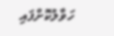ހަވާލުކޮށްފައި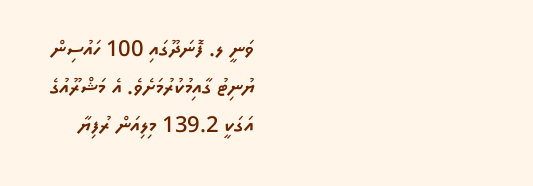ވަނީ ލ. ފޮނަދޫގައި 100 ހައުސިން ޔުނިޓު ގާއިމުކުރުމަށެވެ. އެ މަޝްރޫއުގެ އަގަކީ 139.2 މިލިއަން ރުފިޔާ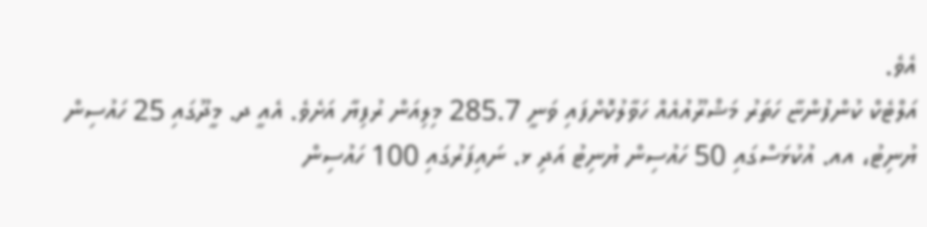އެވެ.
އަލްޓެކް ކުންފުންޏާ ހަތަރު މަޝްރޫއުއެއް ހަވާލުކޮށްފައި ވަނީ 285.7 މިލިއަން ރުފިޔާ އަށެވެ. އެއީ ދ. މީދޫގައި 25 ހައުސިން ޔުނިޓު، އއ. އުކުޅަސްގައި 50 ހައުސިން ޔުނިޓު އަދި ޅ. ނައިފަރުގައި 100 ހައުސިން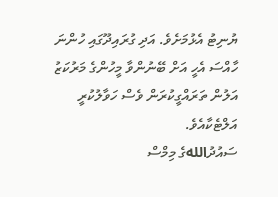ޔުނިޓު އެޅުމަށެވެ. އަދި ގުރައިދޫގައި ހުންނަ ހާއްސަ އެހީ އަށް ބޭނުންވާ މީހުންގެ މަރުކަޒު އަލުން ތަރައްގީކުރަން ވެސް ހަވާލުކުރީ އަލްޓެކާއެވެ.
ސައުދުاللهގެ މިމްސް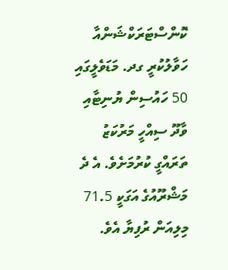ކޮންސްޓަރަކްޝަންއާ ހަވާލުކުރީ ގދ. މަޑަވެލީގައި 50 ހައުސިން ޔުނިޓާއި ވާދޫ ސިއްހީ މަރުކަޒު ތަރައްގީ ކުރުމަށެވެ. އެ ދެ މަޝްރޫއުގެ އަގަކީ 71.5 މިލިއަން ރުފިޔާ އެވެ.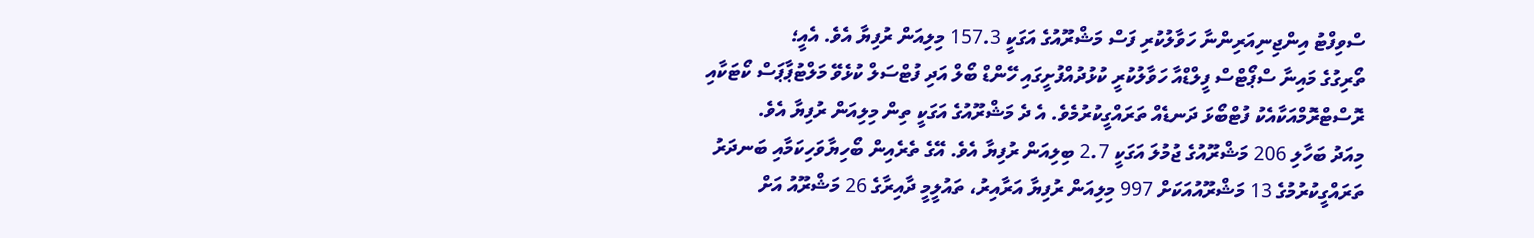ސްވިފްޓު އިންޖިނިއަރިންނާ ހަވާލުކުރި ފަސް މަޝްރޫއުގެ އަގަކީ 157.3 މިލިއަން ރުފިޔާ އެވެ. އެއީ؛
ތޯރިގުގެ މައިނާ ސްޕޯޓްސް ފީލްޑްއާ ހަވާލުކުރީ ކުޅުދުއްފުށީގައި ހޭންޑް ބޯލް އަދި ފުޓްސަލް ކުޅެވޭ މަލްޓުޕާޕަސް ކޯޓަކާއި ރޮސްޓްރޮމްއަކާއެކު ފުޓްބޯޅަ ދަނޑެއް ތަރައްގީކުރުމެވެ. އެ ދެ މަޝްރޫއުގެ އަގަކީ ތިން މިލިއަން ރުފިޔާ އެވެ.
މިއަދު ބަހާލި 206 މަޝްރޫއުގެ ޖުމުލަ އަގަކީ 2.7 ބިލިއަން ރުފިޔާ އެވެ. އޭގެ ތެރެއިން ބޯހިޔާވަހިކަމާއި ބަނދަރު ތަރައްގީކުރުމުގެ 13 މަޝްރޫއުއަކަށް 997 މިލިއަން ރުފިޔާ އަރާއިރު، ތައުލީމީ ދާއިރާގެ 26 މަޝްރޫއު އަށް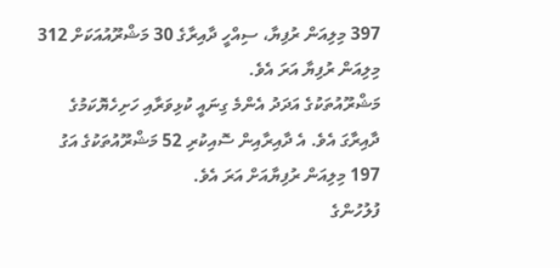397 މިލިއަން ރުފިޔާ، ސިއްހީ ދާއިރާގެ 30 މަޝްރޫއުއަކަށް 312 މިލިއަން ރުފިޔާ އަރަ އެވެ.
މަޝްރޫއުތަކުގެ އަދަދު އެންމެ ގިނައީ ކުޅިވަރާއި ހަށިހެޔޮކަމުގެ ދާއިރާގަ އެވެ. އެ ދާއިރާއިން ސޮއިކުރި 52 މަޝްރޫއުތަކުގެ އަގު 197 މިލިއަން ރުފިޔާއަށް އަރަ އެވެ.
ފުލުހުންގެ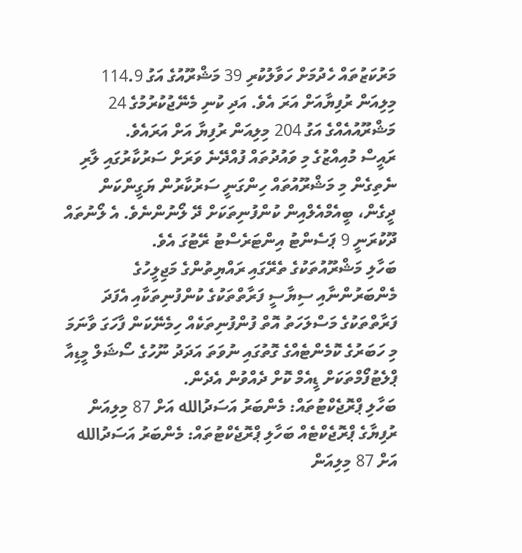މަރުކަޒުތައް ހެދުމަށް ހަވާލުކުރި 39 މަޝްރޫއުގެ އަގު 114.9 މިލިއަން ރުފިޔާއަށް އަރަ އެވެ. އަދި ކުނި މެނޭޖުކުރުމުގެ 24 މަޝްރޫއުއެއްގެ އަގު 204 މިލިއަން ރުފިޔާ އަށް އަރައެވެ.
ރައީސް މުއިއްޒުގެ މި ވައުދުތައް ފުއްދޭނެ ވަރަށް ސަރުކާރުގައި ލާރި ނެތިގެން މި މަޝްރޫއުތައް ހިންގަނީ ސަރުކާރުން ޔަގީންކަން ދީގެން، ބީއެމްއެލްއިން ކުންފުނިތަކަށް ދޭ ލޯނުންނެވެ. އެ ލޯނުތައް ދޫކުރަނީ 9 ޕަސެންޓު އިންޓަރެސްޓު ރޭޓުގަ އެވެ.
ބަހާލި މަޝްރޫއުތަކުގެ ތެރޭގައި ރައްޔިތުންގެ މަޖިލީހުގެ މެންބަރުންނާއި ސިޔާސީ ފަރާތްތަކުގެ ކުންފުނިތަކާއި އެފަދަ ފަރާތްތަކުގެ މަސްލަހަތު އޮތް ފުންފުނިތަކެއް ހިމެނޭކަން ފާހަގަ ވާނަމަ މި ހަބަރުގެ ކޮމެންޓެއްގެ ގޮތުގައި ނުވަތަ އަދަދު ނޫހުގެ ސޯޝަލް މީޑިއާ ޕްލެޓުފޯމްތަކަށް ޑީއެމް ކޮށް ދެއްވުން އެދެން.
ބަހާލި ޕްރޮޖެކްޓުތައް: މެންބަރު އަސަދުالله އަށް 87 މިލިއަން ރުފިޔާގެ ޕްރޮޖެކްޓެއް ބަހާލި ޕްރޮޖެކްޓުތައް: މެންބަރު އަސަދުالله އަށް 87 މިލިއަން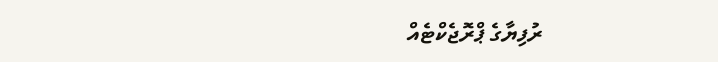ރުފިޔާގެ ޕްރޮޖެކްޓެއް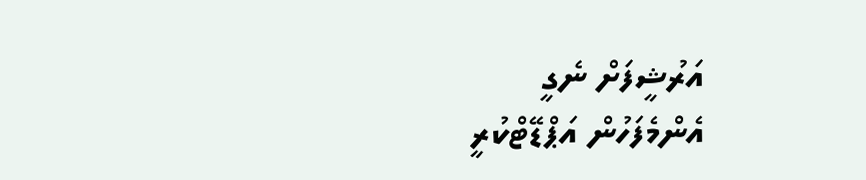އަރުޝީފަށް ނެގީ
އެންމެފަހުން އަޕްޑޭޓްކުރީ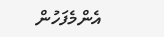އެންމެފަހުން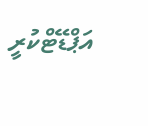އަޕްޑޭޓްކުރީ